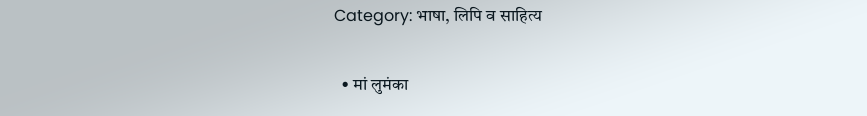Category: भाषा, लिपि व साहित्य

  • मां लुमंका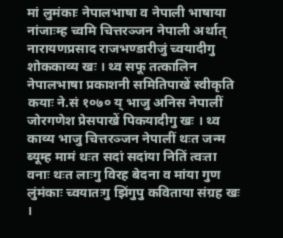मां लुमंकाः नेपालभाषा व नेपाली भाषाया नांजाःम्ह च्वमि चित्तरञ्जन नेपाली अर्थात् नारायणप्रसाद राजभण्डारीजुं च्वयादीगु शोककाव्य खः । थ्व सफू तत्कालिन नेपालभाषा प्रकाशनी समितिपाखें स्वीकृति कयाः ने.सं १०७० य् भाजु अनिस नेपालीं जोरगणेश प्रेसपाखें पिकयादीगु खः । थ्व काव्य भाजु चित्तरञ्जन नेपालीं थःत जन्म ब्यूम्ह मामं थःत सदां सदांया नितिं त्वःता वनाः थःत लाःगु विरह बेदना व मांया गुण लुंमंकाः च्वयातःगु झिंगुपु कविताया संग्रह खः ।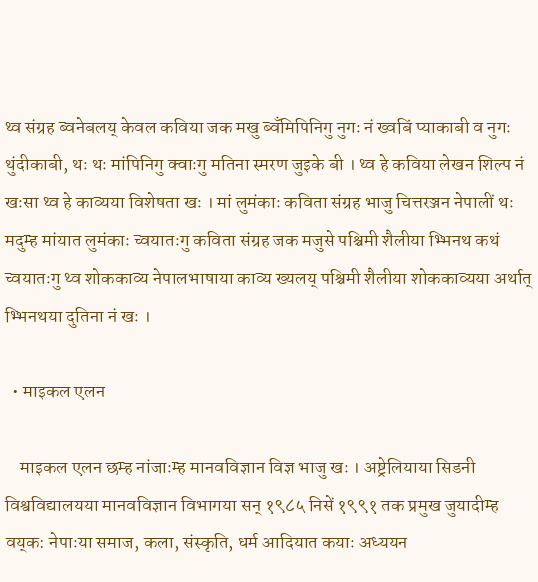थ्व संग्रह ब्वनेबलय् केवल कविया जक मखु ब्वँमिपिनिगु नुगः नं ख्वबिं प्याकाबी व नुगः थुंदीकाबी, थः थः मांपिनिगु क्वाःगु मतिना स्मरण जुइके बी । थ्व हे कविया लेखन शिल्प नं खःसा थ्व हे काव्यया विशेषता खः । मां लुमंकाः कविता संग्रह भाजु चित्तरञ्जन नेपालीं थः मदुम्ह मांयात लुमंकाः च्वयातःगु कविता संग्रह जक मजुसे पश्चिमी शैलीया भ्भिनथ कथं च्वयातःगु थ्व शोककाव्य नेपालभाषाया काव्य ख्यलय् पश्चिमी शैलीया शोककाव्यया अर्थात् भ्भिनथया दुतिना नं खः ।

  • माइकल एलन

    माइकल एलन छम्ह नांजाःम्ह मानवविज्ञान विज्ञ भाजु खः । अष्ट्रेलियाया सिडनी विश्वविद्यालयया मानवविज्ञान विभागया सन् १९८५ निसें १९९१ तक प्रमुख जुयादीम्ह वय्‌क: नेपाःया समाज, कला, संस्कृति, धर्म आदियात कयाः अध्ययन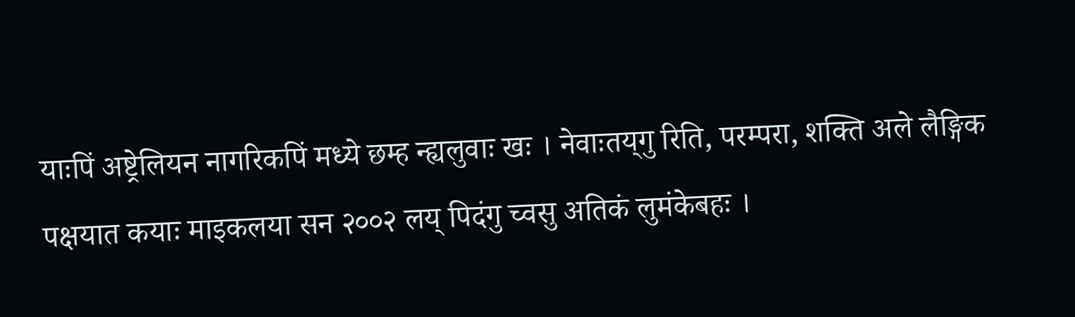याःपिं अष्ट्रेलियन नागरिकपिं मध्ये छम्ह न्ह्यलुवाः खः । नेवाःतय्‌गु रिति, परम्परा, शक्ति अले लैङ्गिक पक्षयात कयाः माइकलया सन २००२ लय् पिदंगु च्वसु अतिकं लुमंकेबहः ।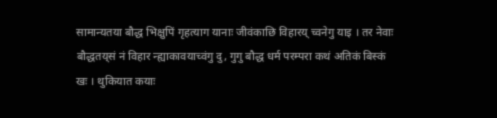सामान्यतया बौद्ध भिक्षुपिं गृहत्याग यानाः जीवंकाछि विहारय् च्वनेगु याइ । तर नेवाः बौद्धतय्‌सं नं विहार न्ह्याकावयाच्वंगु दु, गुगु बौद्ध धर्म परम्परा कथं अतिकं बिस्कं खः । थुकियात कयाः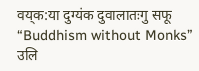वय्‌क:या दुग्यंक दुवालातःगु सफू “Buddhism without Monks” उलि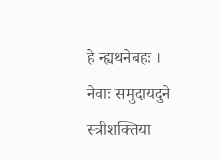हे न्ह्यथनेबहः । नेवाः समुदायदुने स्त्रीशक्तिया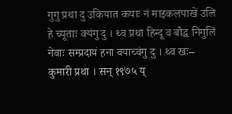गुगु प्रथा दु उकियात कयाः नं माइकलपाखें उलि हे च्यूताः क्यंगु दु । थ्व प्रथा हिन्दू व बौद्ध निगुलिं नेवाः सम्प्रदायं हना वयाच्वंगु दु । थ्व खः– कुमारी प्रथा । सन् १९७५ य्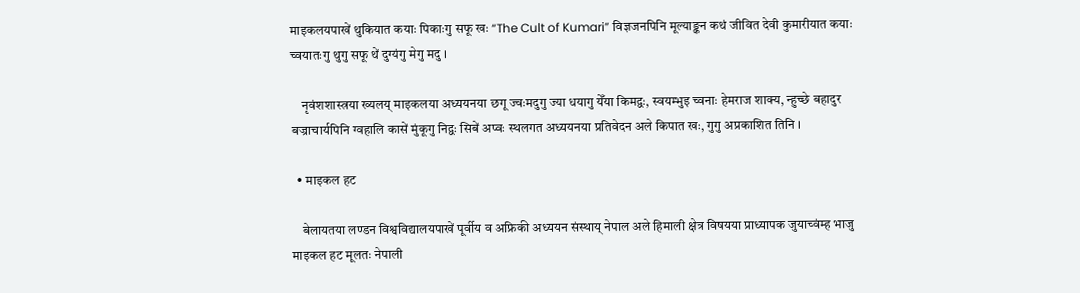माइकलयपाखें थुकियात कयाः पिकाःगु सफू खः “The Cult of Kumari” विज्ञजनपिनि मूल्याङ्कन कथं जीवित देवी कुमारीयात कयाः च्वयातःगु थुगु सफू थें दुग्यंगु मेगु मदु ।

    नृवंशशास्त्रया ख्यलय् माइकलया अध्ययनया छगू ज्वःमदुगु ज्या धयागु येँया किमद्वः, स्वयम्भुइ च्वनाः हेमराज शाक्य, न्हुच्छे बहादुर बज्राचार्यपिनि ग्वहालि कासें मुंकूगु निद्वः सिबें अप्वः स्थलगत अध्ययनया प्रतिवेदन अले किपात खः, गुगु अप्रकाशित तिनि ।

  • माइकल हट

    बेलायतया लण्डन विश्वविद्यालयपाखें पूर्वीय व अफ्रिकी अध्ययन संस्थाय् नेपाल अले हिमाली क्षेत्र विषयया प्राध्यापक जुयाच्वंम्ह भाजु माइकल हट मूलतः नेपाली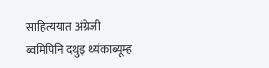साहित्ययात अंग्रेजी ब्वमिपिनि दथुइ थ्यंकाब्यूम्ह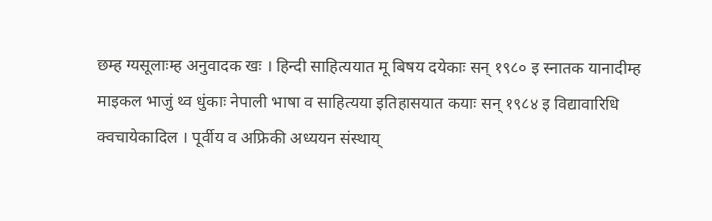छम्ह ग्यसूलाःम्ह अनुवादक खः । हिन्दी साहित्ययात मू बिषय दयेकाः सन् १९८० इ स्नातक यानादीम्ह माइकल भाजुं थ्व धुंकाः नेपाली भाषा व साहित्यया इतिहासयात कयाः सन् १९८४ इ विद्यावारिधि क्वचायेकादिल । पूर्वीय व अफ्रिकी अध्ययन संस्थाय्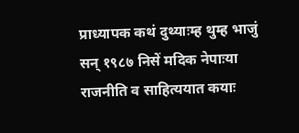प्राध्यापक कथं दुथ्याःम्ह थुम्ह भाजुं सन् १९८७ निसें मदिक नेपाःया राजनीति व साहित्ययात कयाः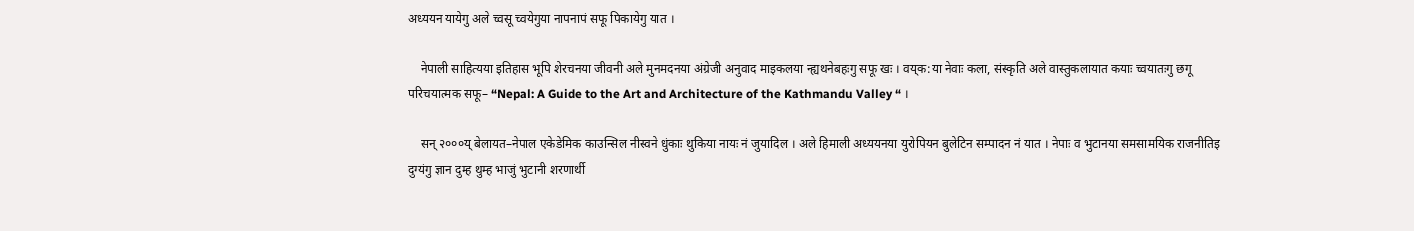अध्ययन यायेगु अले च्वसू च्वयेगुया नापनापं सफू पिकायेगु यात ।

    नेपाली साहित्यया इतिहास भूपि शेरचनया जीवनी अले मुनमदनया अंग्रेजी अनुवाद माइकलया न्ह्यथनेबहःगु सफू खः । वय्‌क:या नेवाः कला, संस्कृति अले वास्तुकलायात कयाः च्वयातःगु छगू परिचयात्मक सफू– “Nepal: A Guide to the Art and Architecture of the Kathmandu Valley “ ।

    सन् २०००य् बेलायत–नेपाल एकेडेमिक काउन्सिल नीस्वने धुंकाः थुकिया नायः नं जुयादिल । अले हिमाली अध्ययनया युरोपियन बुलेटिन सम्पादन नं यात । नेपाः व भुटानया समसामयिक राजनीतिइ दुग्यंगु ज्ञान दुम्ह थुम्ह भाजुं भुटानी शरणार्थी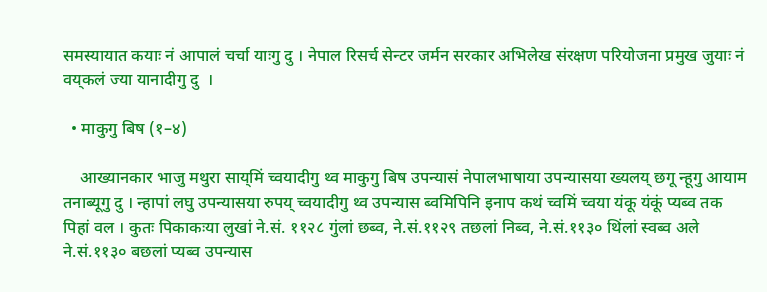समस्यायात कयाः नं आपालं चर्चा याःगु दु । नेपाल रिसर्च सेन्टर जर्मन सरकार अभिलेख संरक्षण परियोजना प्रमुख जुयाः नं वय्‌कलं ज्या यानादीगु दु  ।

  • माकुगु बिष (१–४)

    आख्यानकार भाजु मथुरा साय्‌‌मिं च्वयादीगु थ्व माकुगु बिष उपन्यासं नेपालभाषाया उपन्यासया ख्यलय् छगू न्हूगु आयाम तनाब्यूगु दु । न्हापां लघु उपन्यासया रुपय् च्वयादीगु थ्व उपन्यास ब्वमिपिनि इनाप कथं च्वमिं च्वया यंकू यंकूं प्यब्व तक पिहां वल । कुतः पिकाकःया लुखां ने.सं. ११२८ गुंलां छब्व, ने.सं.११२९ तछलां निब्व, ने.सं.११३० थिंलां स्वब्व अले ने.सं.११३० बछलां प्यब्व उपन्यास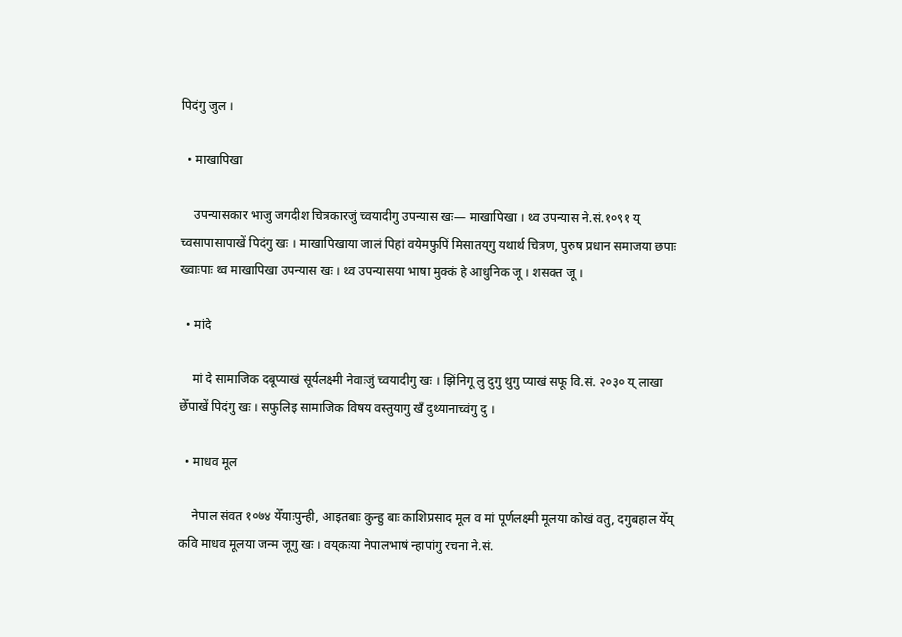पिदंगु जुल ।

  • माखापिखा

    उपन्यासकार भाजु जगदीश चित्रकारजुं च्वयादीगु उपन्यास खः— माखापिखा । थ्व उपन्यास ने.सं.१०९१ य् च्वसापासापाखें पिदंगु खः । माखापिखाया जालं पिहां वयेमफुपिं मिसातय्‌गु यथार्थ चित्रण, पुरुष प्रधान समाजया छपाः ख्वाःपाः थ्व माखापिखा उपन्यास खः । थ्व उपन्यासया भाषा मुक्कं हे आधुनिक जू । शसक्त जू ।

  • मांदे

    मां दे सामाजिक दबूप्याखं सूर्यलक्ष्मी नेवाःजुं च्वयादीगु खः । झिंनिगू लु दुगु थुगु प्याखं सफू वि.सं. २०३० य् लाखा छेँपाखें पिदंगु खः । सफुलिइ सामाजिक विषय वस्तुयागु खँ दुथ्यानाच्वंगु दु ।

  • माधव मूल

    नेपाल संवत १०७४ येँयाःपुन्ही, आइतबाः कुन्हु बाः काशिप्रसाद मूल व मां पूर्णलक्ष्मी मूलया कोखं वतु, दगुबहाल येँय् कवि माधव मूलया जन्म जूगु खः । वय्‌कःया नेपालभाषं न्हापांगु रचना ने.सं.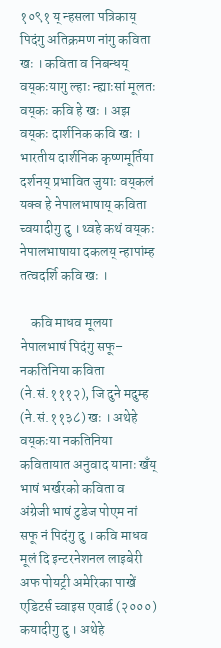१०९१ य् न्हसला पत्रिकाय् पिदंगु अतिक्रमण नांगु कविता खः । कविता व निबन्धय् वय्‌कःयागु ल्हाः न्ह्याःसां मूलतः वय्‌कः कवि हे खः । अझ वय्‌कः दार्शनिक कवि खः । भारतीय दार्शनिक कृष्णमूर्तिया दर्शनय् प्रभावित जुयाः वय्‌कलं यक्व हे नेपालभाषाय् कविता च्वयादीगु दु । थ्वहे कथं वय्‌कः नेपालभाषाया दकलय् न्हापांम्ह तत्वदर्शि कवि खः ।

    कवि माधव मूलया नेपालभाषं पिदंगु सफू– नकतिनिया कविता (ने.सं.१११२), जि दुने मदुम्ह (ने.सं.११३८) खः । अथेहे वय्‌कःया नकतिनिया कवितायात अनुवाद यानाः खँय् भाषं भर्खरको कविता व अंग्रेजी भाषं टुडेज पोएम नां सफू नं पिदंगु दु । कवि माधव मूलं दि इन्टरनेशनल लाइबेरी अफ पोयट्री अमेरिका पाखें एडिटर्स च्वाइस एवार्ड (२०००) कयादीगु दु । अथेहे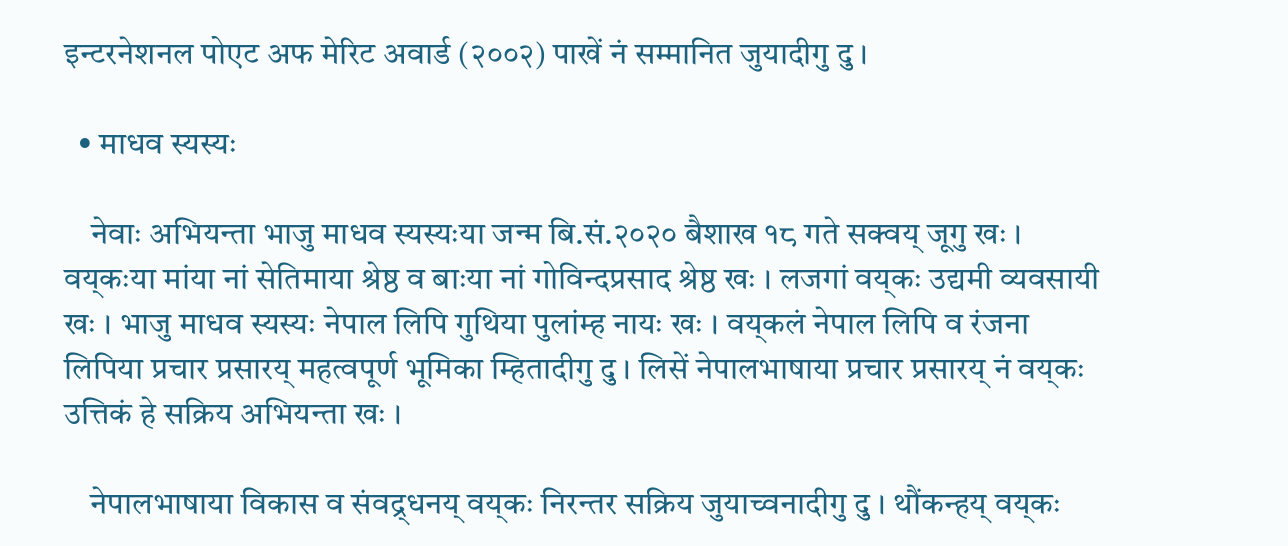इन्टरनेशनल पोएट अफ मेरिट अवार्ड (२००२) पाखें नं सम्मानित जुयादीगु दु ।

  • माधव स्यस्यः

    नेवाः अभियन्ता भाजु माधव स्यस्यःया जन्म बि.सं.२०२० बैशाख १८ गते सक्वय् जूगु खः । वय्‌कःया मांया नां सेतिमाया श्रेष्ठ व बाःया नां गोविन्दप्रसाद श्रेष्ठ खः । लजगां वय्‌कः उद्यमी व्यवसायी खः । भाजु माधव स्यस्यः नेपाल लिपि गुथिया पुलांम्ह नायः खः । वय्‌कलं नेपाल लिपि व रंजना लिपिया प्रचार प्रसारय् महत्वपूर्ण भूमिका म्हितादीगु दु । लिसें नेपालभाषाया प्रचार प्रसारय् नं वय्‌कः उत्तिकं हे सक्रिय अभियन्ता खः ।

    नेपालभाषाया विकास व संवद्र्धनय् वय्‌कः निरन्तर सक्रिय जुयाच्वनादीगु दु । थौंकन्हय् वय्‌कः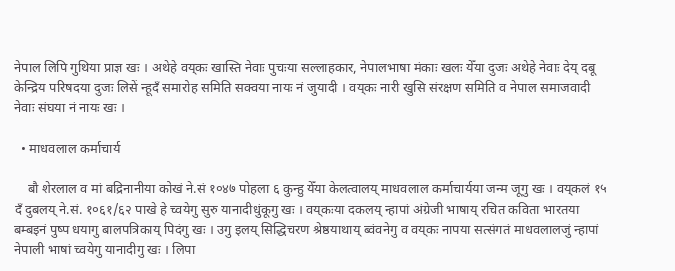नेपाल लिपि गुथिया प्राज्ञ खः । अथेहे वय्‌कः खास्ति नेवाः पुचःया सल्लाहकार, नेपालभाषा मंकाः खलः येँया दुजः अथेहे नेवाः देय् दबू केन्द्रिय परिषदया दुजः लिसें न्हूदँ समारोह समिति सक्वया नायः नं जुयादी । वय्‌कः नारी खुसि संरक्षण समिति व नेपाल समाजवादी नेवाः संघया नं नायः खः ।

  • माधवलाल कर्माचार्य

    बौ शेरलाल व मां बद्रिनानीया कोखं ने.सं १०४७ पोहला ६ कुन्हु येँया केलत्वालय् माधवलाल कर्माचार्यया जन्म जूगु खः । वय्‌कलं १५ दँ दुबलय् ने.सं. १०६१/६२ पाखे हे च्वयेगु सुरु यानादीधुंकूगु खः । वय्‌कःया दकलय् न्हापां अंग्रेजी भाषाय् रचित कविता भारतया बम्बइनं पुष्प धयागु बालपत्रिकाय् पिदंगु खः । उगु इलय् सिद्धिचरण श्रेष्ठयाथाय् ब्वंवनेगु व वय्‌कः नापया सत्संगतं माधवलालजुं न्हापां नेपाली भाषां च्वयेगु यानादीगु खः । लिपा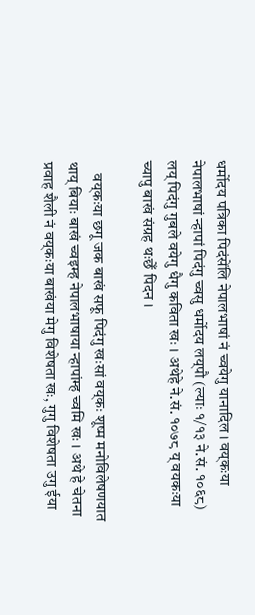धर्मोदय पत्रिका पिदंसेंलि नेपालभाषां नं च्वयेगु यानादिल । वय्‌कःया नेपालभाषां न्हापां पिदंगु च्वसु धर्मोदय लय्‌पौ (ल्याः १/१३ ने.सं. १०६८) लय् पिदंगु गुबले वयेगु धैगु कविता खः । अथेहे ने.सं. १०७८ य् वयकःया च्यापु बाखं संग्रह थःछेँ पिदन ।

    वय्‌कःया छगू जक बाखं सफू पिदंगु खःसां वय्‌कः शूष्म मनोविलेषणयात थाय् बियाः बाखं च्वइम्ह नेपालभाषाया न्हापांम्ह च्वमि खः । अथे हे चेतना प्रवाह शैली नं वय्‌कःया बाखंया मेगु विशेषता खः, गुगु विशेषता उगु ईया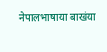नेपालभाषाया बाखंया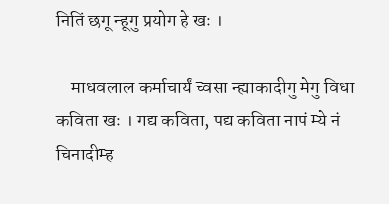नितिं छगू न्हूगु प्रयोग हे खः ।

    माधवलाल कर्माचार्यं च्वसा न्ह्याकादीगु मेगु विधा कविता खः । गद्य कविता, पद्य कविता नापं म्ये नं चिनादीम्ह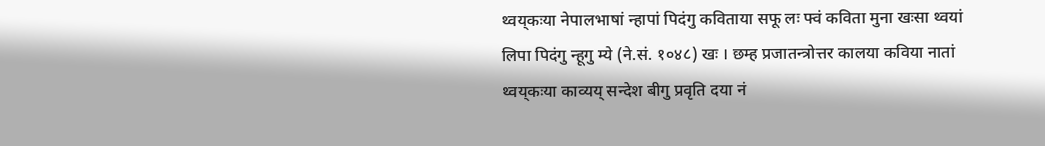थ्वय्‌कःया नेपालभाषां न्हापां पिदंगु कविताया सफू लः फ्वं कविता मुना खःसा थ्वयां लिपा पिदंगु न्हूगु म्ये (ने.सं. १०४८) खः । छम्ह प्रजातन्त्रोत्तर कालया कविया नातां थ्वय्‌कःया काव्यय् सन्देश बीगु प्रवृति दया नं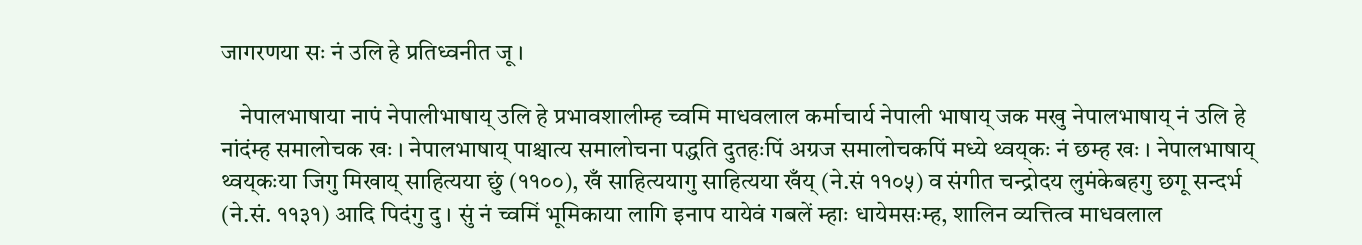जागरणया सः नं उलि हे प्रतिध्वनीत जू ।

    नेपालभाषाया नापं नेपालीभाषाय् उलि हे प्रभावशालीम्ह च्वमि माधवलाल कर्माचार्य नेपाली भाषाय् जक मखु नेपालभाषाय् नं उलि हे नांदंम्ह समालोचक खः । नेपालभाषाय् पाश्चात्य समालोचना पद्धति दुतहःपिं अग्रज समालोचकपिं मध्ये थ्वय्‌कः नं छम्ह खः । नेपालभाषाय् थ्वय्‌कःया जिगु मिखाय् साहित्यया छुं (११००), खँ साहित्ययागु साहित्यया खँय् (ने.सं ११०५) व संगीत चन्द्रोदय लुमंकेबहगु छगू सन्दर्भ (ने.सं. ११३१) आदि पिदंगु दु । सुं नं च्वमिं भूमिकाया लागि इनाप यायेवं गबलें म्हाः धायेमसःम्ह, शालिन व्यत्तित्व माधवलाल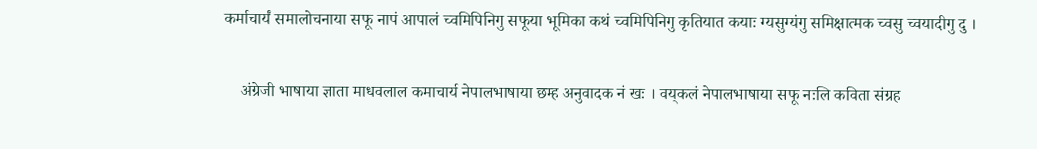कर्माचार्यं समालोचनाया सफू नापं आपालं च्वमिपिनिगु सफूया भूमिका कथं च्वमिपिनिगु कृतियात कयाः ग्यसुग्यंगु समिक्षात्मक च्वसु च्वयादीगु दु ।

    अंग्रेजी भाषाया ज्ञाता माधवलाल कमाचार्य नेपालभाषाया छम्ह अनुवादक नं खः । वय्‌कलं नेपालभाषाया सफू नःलि कविता संग्रह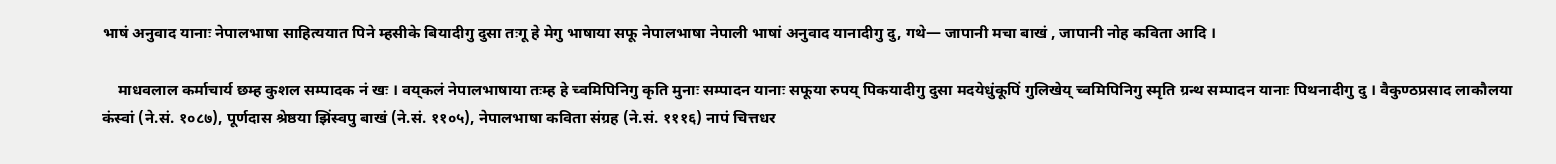भाषं अनुवाद यानाः नेपालभाषा साहित्ययात पिने म्हसीके बियादीगु दुसा तःगू हे मेगु भाषाया सफू नेपालभाषा नेपाली भाषां अनुवाद यानादीगु दु, गथे— जापानी मचा बाखं , जापानी नोह कविता आदि ।

    माधवलाल कर्माचार्य छम्ह कुशल सम्पादक नं खः । वय्‌कलं नेपालभाषाया तःम्ह हे च्वमिपिनिगु कृति मुनाः सम्पादन यानाः सफूया रुपय् पिकयादीगु दुसा मदयेधुंकूपिं गुलिखेय् च्वमिपिनिगु स्मृति ग्रन्थ सम्पादन यानाः पिथनादीगु दु । वैकुण्ठप्रसाद लाकौलया कंस्वां (ने.सं. १०८७), पूर्णदास श्रेष्ठया झिंस्वपु बाखं (ने.सं. ११०५), नेपालभाषा कविता संग्रह (ने.सं. १११६) नापं चित्तधर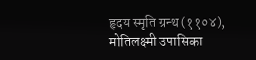हृदय स्मृति ग्रन्थ (११०४), मोतिलक्ष्मी उपासिका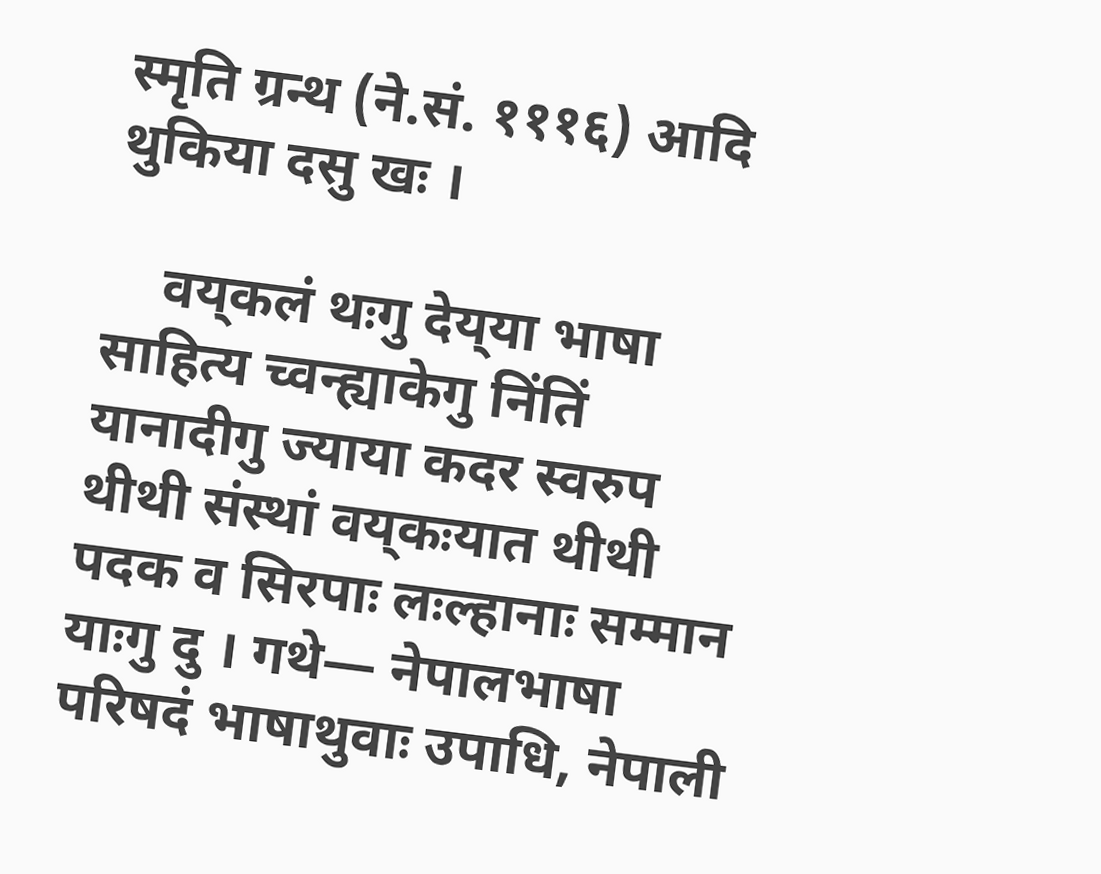स्मृति ग्रन्थ (ने.सं. १११६) आदि थुकिया दसु खः ।

    वय्‌कलं थःगु देय्‌या भाषा साहित्य च्वन्ह्याकेगु निंतिं यानादीगु ज्याया कदर स्वरुप थीथी संस्थां वय्‌कःयात थीथी पदक व सिरपाः लःल्हानाः सम्मान याःगु दु । गथे— नेपालभाषा परिषदं भाषाथुवाः उपाधि, नेपाली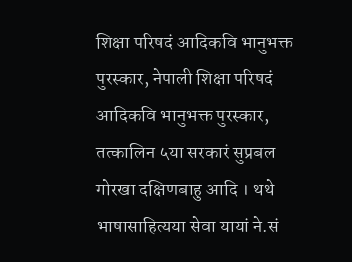शिक्षा परिषदं आदिकवि भानुभक्त पुरस्कार, नेपाली शिक्षा परिषदं आदिकवि भानुभक्त पुरस्कार, तत्कालिन ५या सरकारं सुप्रबल गोरखा दक्षिणबाहु आदि । थथे भाषासाहित्यया सेवा यायां ने.सं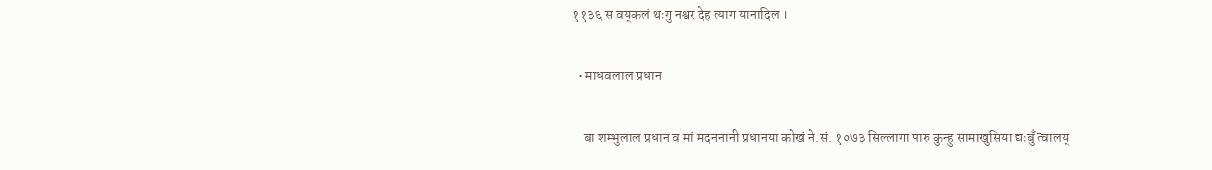११३६ स वय्‌कलं थःगु नश्वर देह त्याग यानादिल ।

  • माधवलाल प्रधान

    बा शम्भुलाल प्रधान व मां मदननानी प्रधानया कोखं ने.सं. १०७३ सिल्लागा पारु कुन्हु सामाखुसिया द्यःबुँ त्वालय्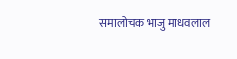समालोचक भाजु माधवलाल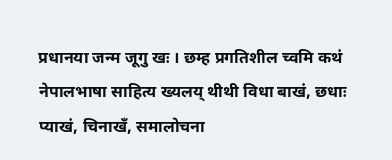प्रधानया जन्म जूगु खः । छम्ह प्रगतिशील च्वमि कथं नेपालभाषा साहित्य ख्यलय् थीथी विधा बाखं, छधाः प्याखं, चिनाखँ, समालोचना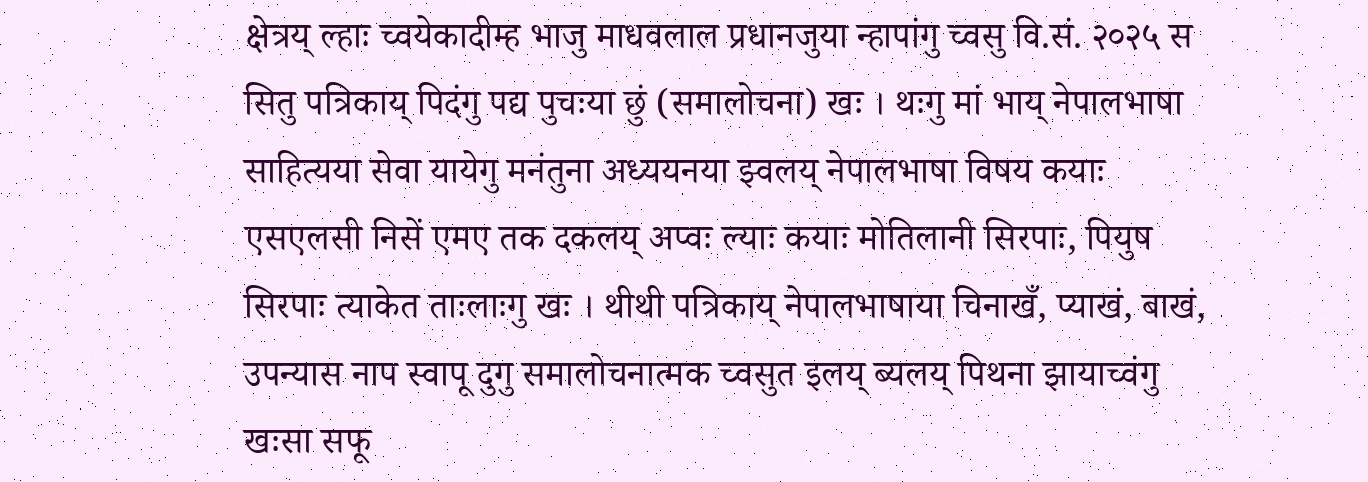क्षेत्रय् ल्हाः च्वयेकादीम्ह भाजु माधवलाल प्रधानजुया न्हापांगु च्वसु वि.सं. २०२५ स सितु पत्रिकाय् पिदंगु पद्य पुचःया छुं (समालोचना) खः । थःगु मां भाय् नेपालभाषा साहित्यया सेवा यायेगु मनंतुना अध्ययनया झ्वलय् नेपालभाषा विषय कयाः एसएलसी निसें एमए तक दकलय् अप्वः ल्याः कयाः मोतिलानी सिरपाः, पियुष सिरपाः त्याकेत ताःलाःगु खः । थीथी पत्रिकाय् नेपालभाषाया चिनाखँ, प्याखं, बाखं, उपन्यास नाप स्वापू दुगु समालोचनात्मक च्वसुत इलय् ब्यलय् पिथना झायाच्वंगु खःसा सफू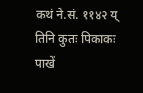कथं ने.सं. ११४२ य् तिनि कुतः पिकाकः पाखें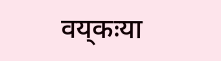वय्‌कःया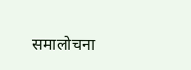समालोचना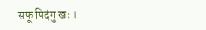सफू पिदंगु खः ।